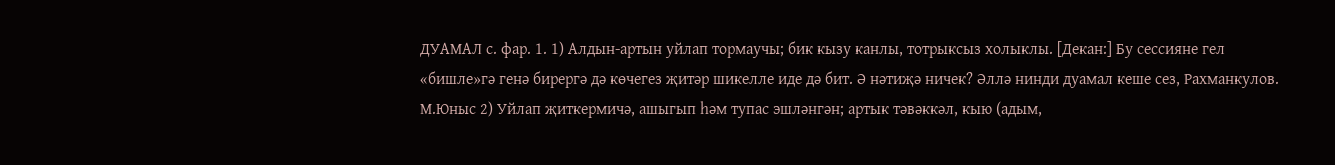ДУАМАЛ с. фар. 1. 1) Алдын-артын уйлап тормаучы; бик кызу канлы, тотрыксыз холыклы. [Декан:] Бу сессияне гел «бишле»гә генә бирергә дә көчегез җитәр шикелле иде дә бит. Ә нәтиҗә ничек? Әллә нинди дуамал кеше сез, Рахманкулов. М.Юныс 2) Уйлап җиткермичә, ашыгып һәм тупас эшләнгән; артык тәвәккәл, кыю (адым,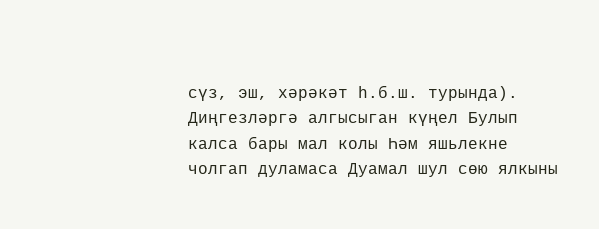сүз, эш, хәрәкәт һ.б.ш. турында). Диңгезләргә алгысыган күңел Булып калса бары мал колы Һәм яшьлекне чолгап дуламаса Дуамал шул сөю ялкыны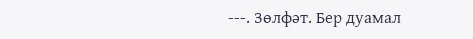---. Зөлфәт. Бер дуамал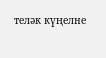теләк күңелне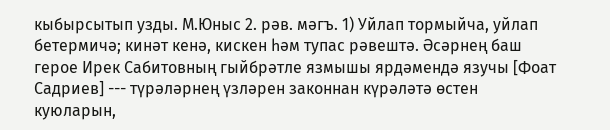кыбырсытып узды. М.Юныс 2. рәв. мәгъ. 1) Уйлап тормыйча, уйлап бетермичә; кинәт кенә, кискен һәм тупас рәвештә. Әсәрнең баш герое Ирек Сабитовның гыйбрәтле язмышы ярдәмендә язучы [Фоат Садриев] --- түрәләрнең үзләрен законнан күрәләтә өстен куюларын,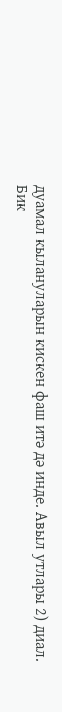дуамал кылануларын кискен фаш итә дә инде. Авыл утлары 2) диал. Бик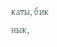каты, бик нык,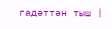гадәттән тыш |